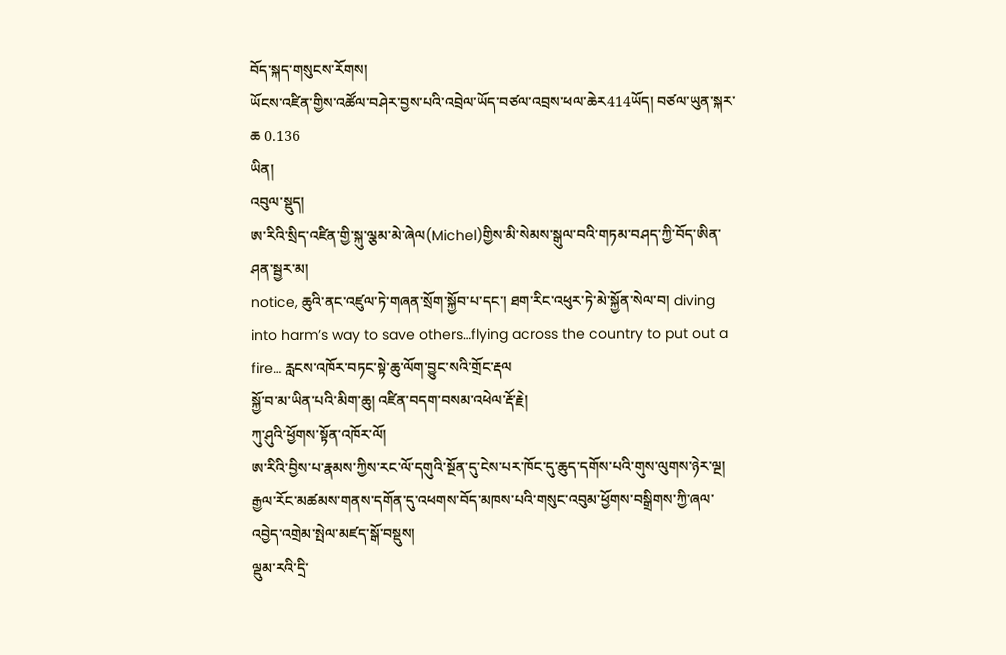བོད་སྐད་གསུངས་རོགས།
ཡོངས་འཛིན་གྱིས་འཚོལ་བཤེར་བྱས་པའི་འབྲེལ་ཡོད་བཙལ་འབྲས་ཕལ་ཆེར414ཡོད། བཙལ་ཡུན་སྐར་ཆ 0.136
ཡིན།
འབུལ་སྡུད།
ཨ་རིའི་སྲིད་འཛིན་གྱི་སྐུ་ལྕམ་མེ་ཞེལ(Michel)གྱིས་མི་སེམས་སྒུལ་བའི་གཏམ་བཤད་ཀྱི་བོད་ཨིན་ཤན་སྦྱར་མ།
notice, ཆུའི་ནང་འཛུལ་ཏེ་གཞན་སྲོག་སྐྱོབ་པ་དང་། ཐག་རིང་འཕུར་ཏེ་མེ་སྐྱོན་སེལ་བ། diving into harm’s way to save others…flying across the country to put out a fire… རླངས་འཁོར་བཏང་སྟེ་ཆུ་ལོག་བྱུང་སའི་གྲོང་རྡལ
སྐྱོ་བ་མ་ཡིན་པའི་མིག་ཆུ། འཛིན་བདག་བསམ་འཕེལ་རྡོ་རྗེ།
ཀུ་ཤུའི་ཕྱོགས་སྟོན་འཁོར་ལོ།
ཨ་རིའི་བྱིས་པ་རྣམས་ཀྱིས་རང་ལོ་དགུའི་སྔོན་དུ་ངེས་པར་ཁོང་དུ་ཆུད་དགོས་པའི་གུས་ལུགས་ཉེར་ལྔ།
རྒྱལ་རོང་མཚམས་གནས་དགོན་དུ་འཕགས་བོད་མཁས་པའི་གསུང་འབུམ་ཕྱོགས་བསྒྲིགས་ཀྱི་ཞལ་འབྱེད་འགྲེམ་སྤེལ་མཛད་སྒོ་བསྡུས།
ལྡུམ་རའི་དྲི་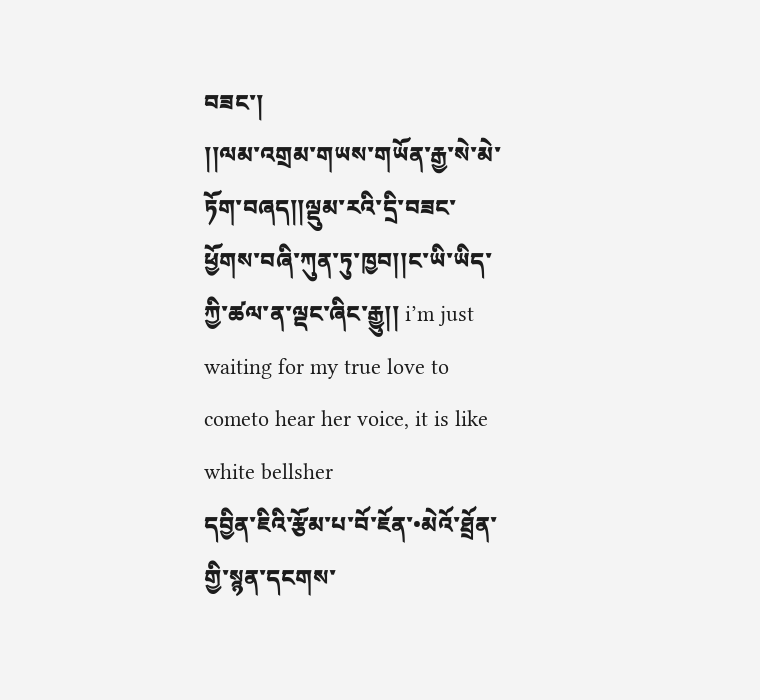བཟང་།
།།ལམ་འགྲམ་གཡས་གཡོན་རྒྱ་སེ་མེ་ཏོག་བཞད།།ལྡུམ་རའི་དྲི་བཟང་ཕྱོགས་བཞི་ཀུན་ཏུ་ཁྱབ།།ང་ཡི་ཡིད་ཀྱི་ཚལ་ན་ལྡང་ཞིང་རྒྱུ།། i’m just waiting for my true love to cometo hear her voice, it is like white bellsher
དབྱིན་ཇིའི་རྩོམ་པ་བོ་ཇོན་•མེའོ་ཐྲོན་གྱི་སྙན་དངགས་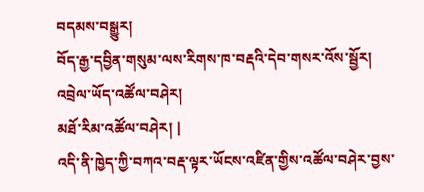བདམས་བསྒྱུར།
བོད་རྒྱ་དབྱིན་གསུམ་ལས་རིགས་ཁ་བརྡའི་དེབ་གསར་འོས་སྦྱོར།
འབྲེལ་ཡོད་འཚོལ་བཤེར།
མཐོ་རིམ་འཚོལ་བཤེར། |
འདི་ནི་ཁྱེད་ཀྱི་བཀའ་བརྡ་ལྟར་ཡོངས་འཛིན་གྱིས་འཚོལ་བཤེར་བྱས་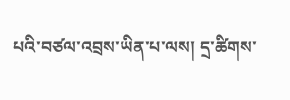པའི་བཙལ་འབྲས་ཡིན་པ་ལས། དྲ་ཚིགས་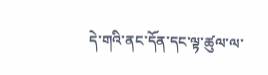དེ་གའི་ནང་དོན་དང་ལྟ་ཚུལ་ལ་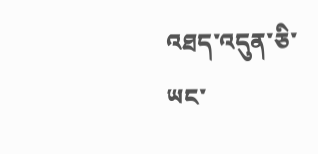འཐད་འདུན་ཅི་ཡང་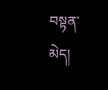བསྟན་མེད།